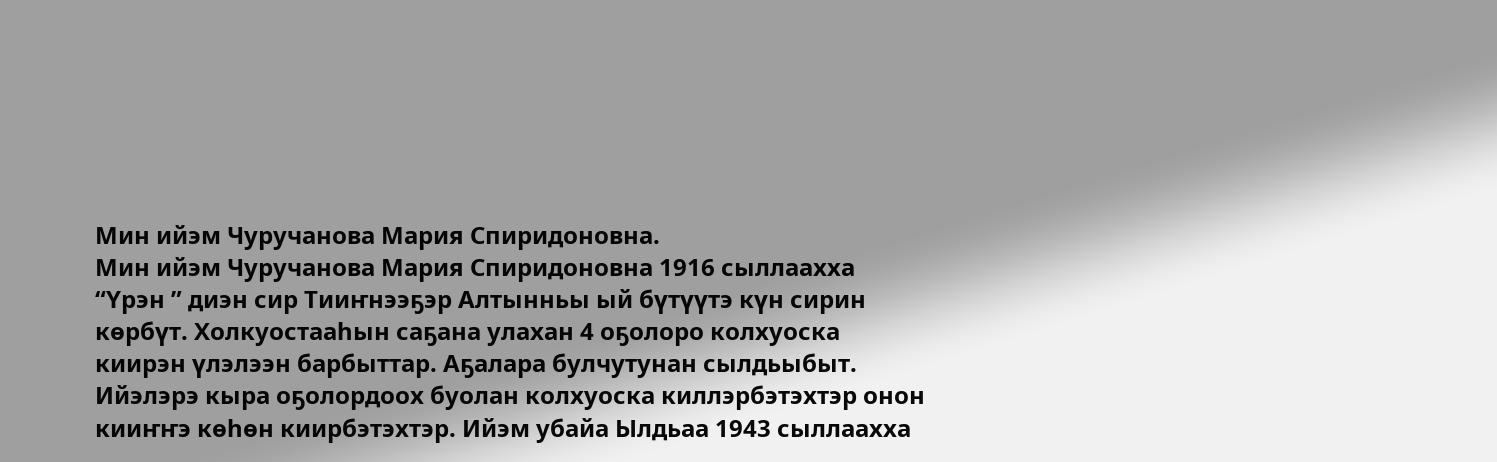Мин ийэм Чуручанова Мария Спиридоновна.
Мин ийэм Чуручанова Мария Спиридоновна 1916 сыллаахха “Үрэн ” диэн сир Тииҥнээҕэр Алтынньы ый бүтүүтэ күн сирин көрбүт. Холкуостааһын саҕана улахан 4 оҕолоро колхуоска киирэн үлэлээн барбыттар. Аҕалара булчутунан сылдьыбыт. Ийэлэрэ кыра оҕолордоох буолан колхуоска киллэрбэтэхтэр онон кииҥҥэ көһөн киирбэтэхтэр. Ийэм убайа Ылдьаа 1943 сыллаахха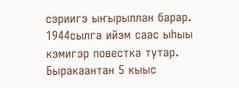сэриигэ ыҥырыллан барар. 1944сылга ийэм саас ыһыы кэмигэр повестка тутар. Быракаантан 5 кыыс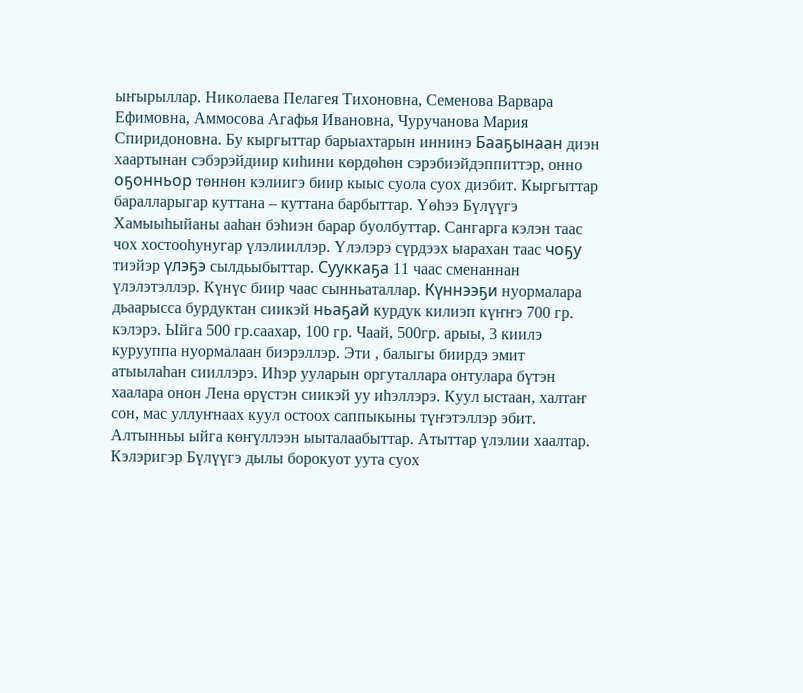ыҥырыллар. Николаева Пелагея Тихоновна, Семенова Варвара Ефимовна, Аммосова Агафья Ивановна, Чуручанова Мария Спиридоновна. Бу кыргыттар барыахтарын иннинэ Бааҕынаан диэн хаартынан сэбэрэйдиир киһини көрдөһөн сэрэбиэйдэппиттэр, онно оҕонньор төннөн кэлиигэ биир кыыс суола суох диэбит. Кыргыттар баралларыгар куттана – куттана барбыттар. Үөһээ Бүлүүгэ Хамыыһыйаны ааһан бэһиэн барар буолбуттар. Сангарга кэлэн таас чох хостооһунугар үлэлииллэр. Үлэлэрэ сүрдээх ыарахан таас чоҕу тиэйэр үлэҕэ сылдьыбыттар. Сууккаҕа 11 чаас сменаннан үлэлэтэллэр. Күнүс биир чаас сынньаталлар. Күннээҕи нуормалара дьаарысса бурдуктан сиикэй ньаҕай курдук килиэп күҥҥэ 700 гр. кэлэрэ. Ыйга 500 гр.саахар, 100 гр. Чаай, 500гр. арыы, 3 киилэ курууппа нуормалаан биэрэллэр. Эти , балыгы биирдэ эмит атыылаһан сииллэрэ. Иһэр ууларын оргуталлара онтулара бүтэн хаалара онон Лена өрүстэн сиикэй уу иһэллэрэ. Куул ыстаан, халтаҥ сон, мас уллуҥнаах куул остоох саппыкыны түҥэтэллэр эбит. Алтынньы ыйга көҥүллээн ыыталаабыттар. Атыттар үлэлии хаалтар. Кэлэригэр Бүлүүгэ дылы борокуот уута суох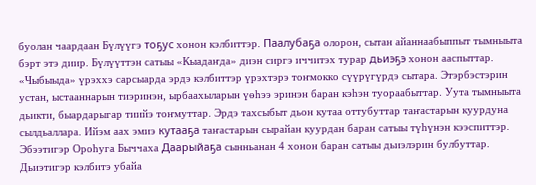буолан чаардаан Бүлүүгэ тоҕус хонон кэлбиттэр. Паалубаҕа олорон, сытан айаннаабыппыт тымныыта бэрт этэ диир. Бүлүүттэн сатыы «Кыадаҥда» диэн сиргэ иччитэх турар дьиэҕэ хонон ааспыттар. «Чыбыыда» үрэххэ сарсыарда эрдэ кэлбиттэр үрэхтэрэ тоҥмокко сүүрүгүрдэ сытара. Этэрбэстэрин устан, ыстааннарын тиэринэн, ырбаахыларын үөһээ эринэн баран кэһэн туораабыттар. Уута тымныыта дьикти, быардарыгар тиийэ тоҥмуттар. Эрдэ тахсыбыт дьон кутаа оттубуттар таҥастарын куурдуна сылдьаллара. Ийэм аах эмиэ кутааҕа таҥастарын сырайан куурдан баран сатыы түһүнэн кээспиттэр. Эбээтигэр Ороһуга Быччаха Даарыйаҕа сынньанан 4 хонон баран сатыы дьиэлэрин булбуттар. Дьиэтигэр кэлбитэ убайа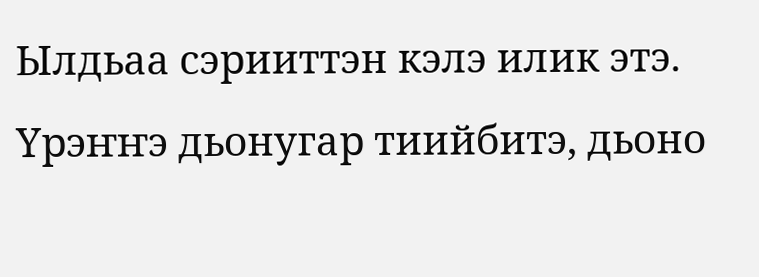Ылдьаа сэрииттэн кэлэ илик этэ. Үрэҥҥэ дьонугар тиийбитэ, дьоно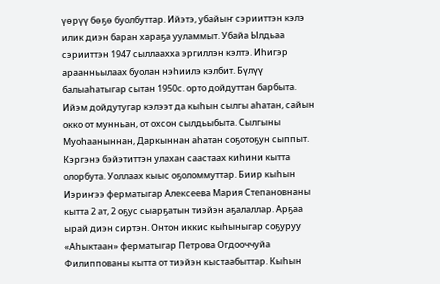үөрүү бөҕө буолбуттар. Ийэтэ, убайыҥ сэрииттэн кэлэ илик диэн баран хараҕа ууламмыт. Убайа Ылдьаа сэрииттэн 1947 сыллаахха эргиллэн кэлтэ. Иһигэр араанньылаах буолан нэһиилэ кэлбит. Бүлүү балыаһатыгар сытан 1950с. орто дойдуттан барбыта. Ийэм дойдутугар кэлээт да кыһын сылгы аһатан, сайын окко от мунньан, от охсон сылдьыбыта. Сылгыны Муоһааныннан, Даркыннан аһатан соҕотоҕун сыппыт. Кэргэнэ бэйэтиттэн улахан саастаах киһини кытта олорбута. Уоллаах кыыс оҕоломмуттар. Биир кыһын Иэриҥээ ферматыгар Алексеева Мария Степановнаны кытта 2 ат, 2 оҕус сыарҕатын тиэйэн аҕалаллар. Арҕаа ырай диэн сиртэн. Онтон иккис кыһыныгар соҕуруу «Аһыктаан» ферматыгар Петрова Огдооччуйа Филиппованы кытта от тиэйэн кыстаабыттар. Кыһын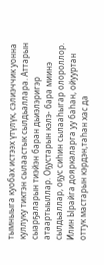тымныыга куобах истээх үтүлүк, сэлиэччик уонна куллуку тиктэн сылаастык сылдьаллара. Аттарын сыарҕаларын тиэйэн баран дьиэлэригэр атаартыыллар. Оҕустарын кэлэ- бара миинэ сылдьаллар, оҕус сиһин сылааһыгар олороллор. Илин Ырайга дояркаларга уу баһан, ойууртан оттук мастарын кэрдэн,таһан хас да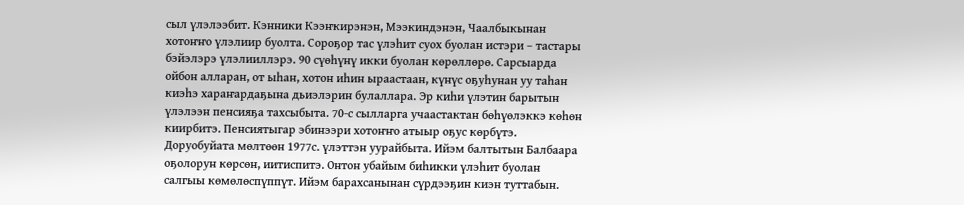сыл үлэлээбит. Кэнники Кээҥкирэнэн, Мээкиндэнэн, Чаалбыкынан хотоҥҥо үлэлиир буолта. Сороҕор тас үлэһит суох буолан истэри – тастары бэйэлэрэ үлэлииллэрэ. 90 сүөһүнү икки буолан көрөллөрө. Сарсыарда ойбон алларан, от ыһан, хотон иһин ыраастаан, күнүс оҕуһунан уу таһан киэһэ хараҥардаҕына дьиэлэрин булаллара. Эр киһи үлэтин барытын үлэлээн пенсияҕа тахсыбыта. 70-с сылларга учаастактан бөһүөлэккэ көһөн киирбитэ. Пенсиятыгар эбинээри хотоҥҥо атыыр оҕус көрбүтэ. Доруобуйата мөлтөөн 1977с. үлэттэн уурайбыта. Ийэм балтытын Балбаара оҕолорун көрсөн, иитиспитэ. Онтон убайым биһикки үлэһит буолан салгыы көмөлөспүппүт. Ийэм барахсанынан сүрдээҕин киэн туттабын.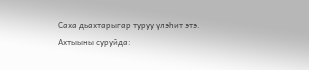Саха дьахтарыгар туруу үлэһит этэ.
Ахтыыны суруйда: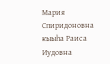Мария Спиридоновна кыыһа Раиса Иудовна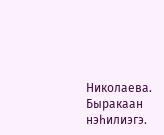Николаева.
Быракаан нэһилиэгэ.